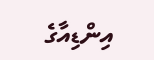އިންޑިއާގެ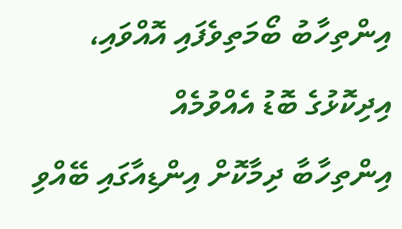އިންތިހާބު ބޯމަތިވެފައި އޮއްވައި، އިދިކޮޅުގެ ބޮޑު އެއްވުމެއް
އިންތިހާބާ ދިމާކޮށް އިންޑިއާގައި ބޭއްވި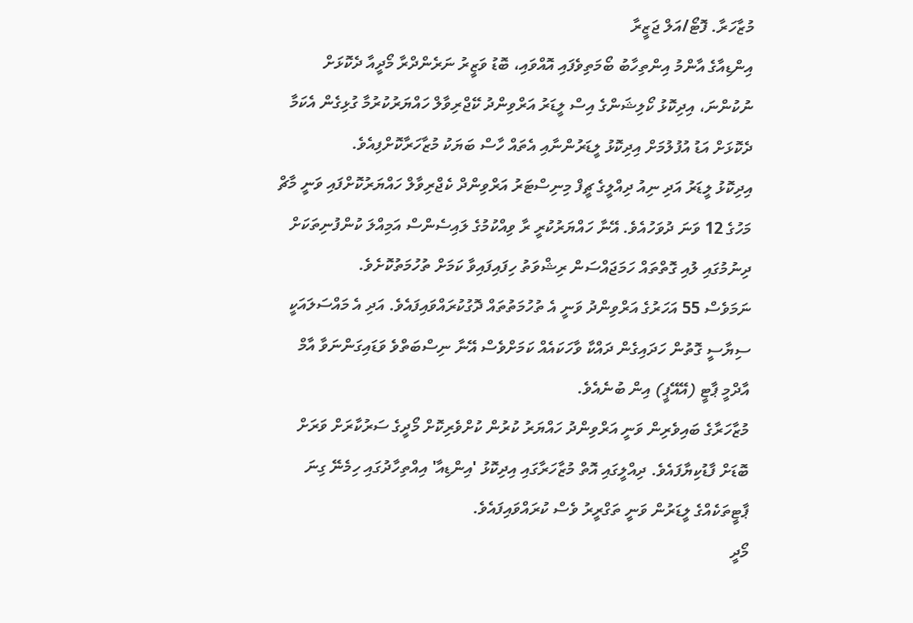މުޒާހަރާ. ފޮޓޯ/އަލް ޖަޒީރާ
އިންޑިއާގެ އާންމު އިންތިހާބު ބޯމަތިވެފައި އޮއްވައި، ބޮޑު ވަޒީރު ނަރެންދްރާ މޯދީއާ ދެކޮޅަށް ނުކުންނަ، އިދިކޮޅު ކޯލިޝަންގެ އިސް ލީޑަރު އަރްވިންދު ކޭޖްރިވާލް ހައްޔަރުކުރުމާ ގުޅިގެން އެކަމާ ދެކޮޅަށް އަޑު އުފުލުމަށް އިދިކޮޅު ލީޑަރުންނާއި އެތައް ހާސް ބަޔަކު މުޒާހަރާކޮށްފިއެވެ.
އިދިކޮޅު ލީޑަރު އަދި ނިއު ދިއްލީގެ ޗީފް މިނިސްޓަރު އަރްވިންދް ކެޖްރިވާލް ހައްޔަރުކޮށްފައި ވަނީ މާޗް މަހުގެ 12 ވަނަ ދުވަހުއެވެ. އޭނާ ހައްޔަރުކުރީ ރާ ވިއްކުމުގެ ލައިސެންސް އަމިއްލަ ކުންފުނިތަކަށް ދިނުމުގައި ލުއި ގޮތްތައް ހަމަޖައްސަން ރިޝްވަތު ހިފައިފައިވާ ކަމަށް ތުހުމަތުކޮށެވެ.
ނަމަވެސް 55 އަހަރުގެ އަރްވިންދު ވަނީ އެ ތުހުމަތުތައް ދޮގުކުރައްވައިފައެވެ. އަދި އެ މައްސަލައަކީ ސިޔާސީ ގޮތުން ހަދައިގެން ދައްކާ ވާހަކައެއް ކަމަށްވެސް އޭނާ ނިސްބަތްވެ ވަޑައިގަންނަވާ އާމް އާދްމީ ޕާޓީ (އޭއޭޕީ) އިން ބުނެއެވެ.
މުޒާހަރާގެ ބައިވެރިން ވަނީ އަރްވިންދު ހައްޔަރު ކުރުން ކުށްވެރިކޮށް މޯދީގެ ސަރުކާރަށް ވަރަށް ބޮޑަށް ފާޑުކިޔާފައެވެ. ދިއްލީގައި އޮތް މުޒާހަރާގައި އިދިކޮޅު 'އިންޑިއާ' އިއްތިހާދުގައި ހިމެނޭ ގިނަ ޕާޓީތަކެއްގެ ލީޑަރުން ވަނީ ތަގްރީރު ވެސް ކުރައްވައިފައެވެ.
މޯދީ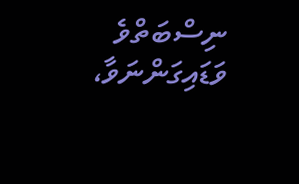ނިސްބަތްވެ ވަޑައިގަންނަވާ،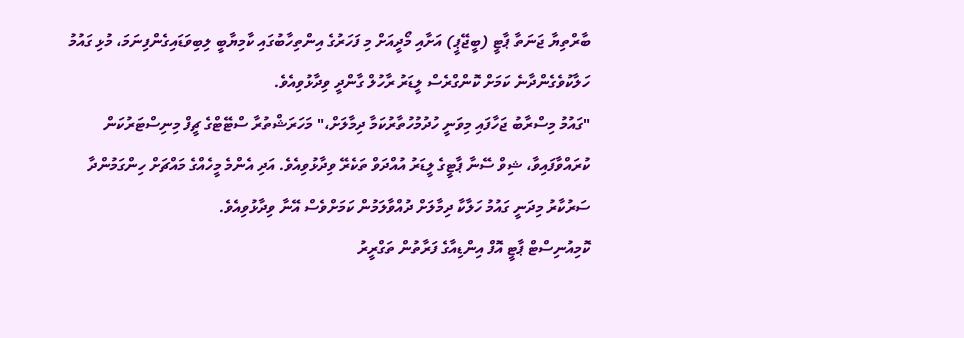ބާރްތިޔާ ޖަނަތާ ޕާޓީ (ބީޖޭޕީ) އަށާއި މޯދީއަށް މި ފަހަރުގެ އިންތިހާބުގައި ކާމިޔާބީ ލިބިވަޑައިގެންފިނަމަ، މުޅި ގައުމު ހަލާކުވެގެންދާނެ ކަމަށް ކޮންގްރެސް ލީޑަރު ރާހުލް ގާންދީ ވިދާޅުވިއެވެ.
"ގައުމު މިސްރާބު ޖަހާފައި މިވަނީ ހުދުމުހުތާރުކަމާ ދިމާލަށް،" މަހަރަޝްތުރާ ސްޓޭޓްގެ ޗީފް މިނިސްޓަރުކަން ކުރައްވާފައިވާ، ޝިވް ސޭނާ ޕާޓީގެ ލީޑަރު އުއްދަވް ތަކެރޭ ވިދާޅުވިއެވެ. އަދި އެންމެ މީހެއްގެ މައްޗަށް ހިންގަމުންދާ ސަރުކާރު މިދަނީ ގައުމު ހަލާކާ ދިމާލަށް ދުއްވާލަމުން ކަމަށްވެސް އޭނާ ވިދާޅުވިއެވެ.
ކޮމިއުނިސްޓް ޕާޓީ އޮފް އިންޑިއާގެ ފަރާތުން ތަގްރީރު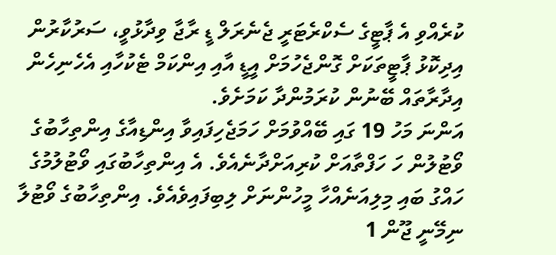ކުރެއްވި އެ ޕާޓީގެ ސެކްރެޓަރީ ޖެނެރަލް ޑީ ރާޖާ ވިދާޅުވީ، ސަރުކާރުން އިދިކޮޅު ޕާޓީތަކަށް ގޮންޖެހުމަށް އީޑީ އާއި އިންކަމް ޓެކުހާއި އެހެނިހެން އިދާރާތައް ބޭނުން ކުރަމުންދާ ކަމަށެވެ.
އަންނަ މަހު 19 ގައި ބޭއްވުމަށް ހަމަޖެހިފައިވާ އިންޑިއާގެ އިންތިހާބުގެ ވޯޓުލުން ހަ ހަފްތާއަށް ކުރިއަށްދާނެއެވެ. އެ އިންތިހާބުގައި ވޯޓުލުމުގެ ހައްގު ބައި މިލިއަނެއްހާ މީހުންނަށް ލިބިފައިވެއެވެ. އިންތިހާބުގެ ވޯޓުލާ ނިމޭނީ ޖޫން 1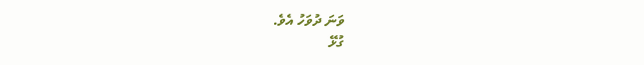ވަނަ ދުވަހު އެވެ.
ގުޅޭ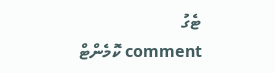ޓެގު
comment ކޮމެންޓް